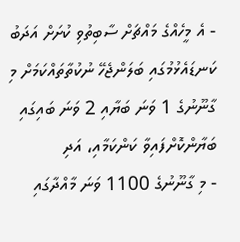- އެ މީހެއްގެ މައްޗަށް ސާބިތުވި ކުށަށް އަދަބު ކަނޑައެޅުމުގައި ބަލަންޖެހޭ ނުކުތާތައްކަމަށް މި ގާނޫނުގެ 1 ވަނަ ބަޔާއި 2 ވަނަ ބައިގައި ބަޔާންކޮށްފައިވާ ކަންކަމާއި، އަދި
- މި ގާނޫނުގެ 1100 ވަނަ މާއްދާގައި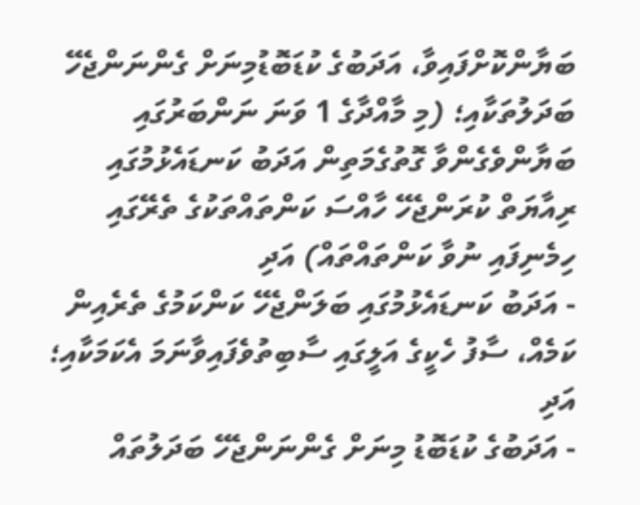ބަޔާންކޮށްފައިވާ، އަދަބުގެ ކުޑަބޮޑުމިނަށް ގެންނަންޖެހޭ ބަދަލުތަކާއި؛ (މި މާއްދާގެ 1 ވަނަ ނަންބަރުގައި ބަޔާންވެގެންވާ ގޮތުގެމަތިން އަދަބު ކަނޑައެޅުމުގައި ރިއާޔަތް ކުރަންޖެހޭ ހާއްސަ ކަންތައްތަކުގެ ތެރޭގައި ހިމެނިފައި ނުވާ ކަންތައްތައް) އަދި
- އަދަބު ކަނޑައެޅުމުގައި ބަލަންޖެހޭ ކަންކަމުގެ ތެރެއިން ކަމެއް، ސާފު ހެކީގެ އަލީގައި ސާބިތުވެފައިވާނަމަ އެކަމަކާއި؛ އަދި
- އަދަބުގެ ކުޑަބޮޑު މިނަށް ގެންނަންޖެހޭ ބަދަލުތައް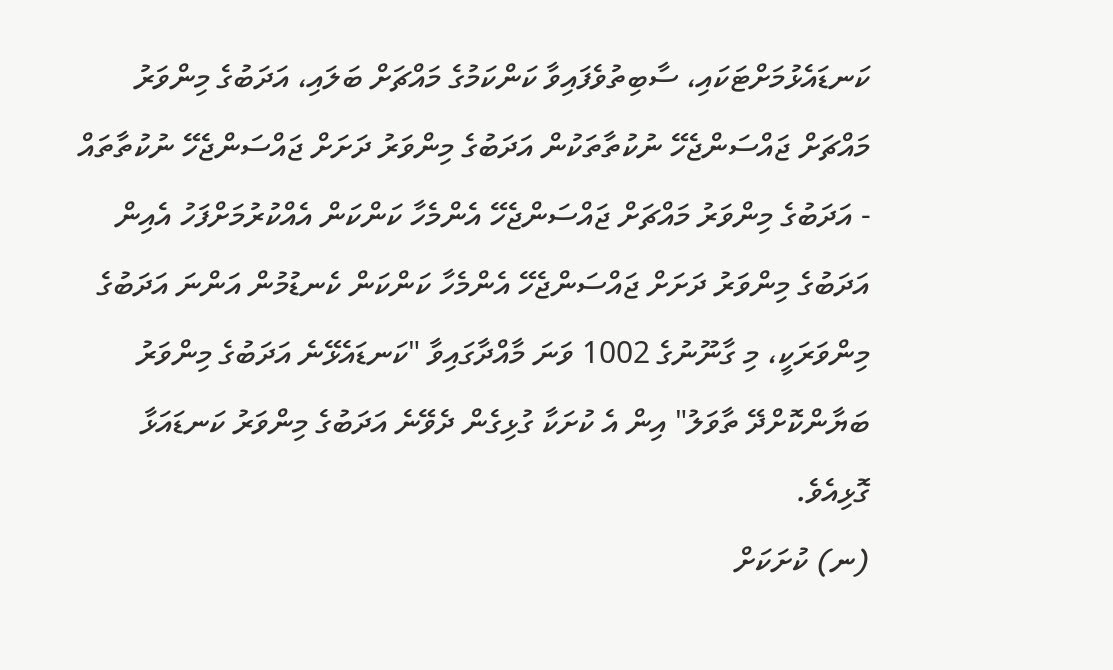ކަނޑައެޅުމަށްޓަކައި، ސާބިތުވެފައިވާ ކަންކަމުގެ މައްޗަށް ބަލައި، އަދަބުގެ މިންވަރު މައްޗަށް ޖައްސަންޖެހޭ ނުކުތާތަކުން އަދަބުގެ މިންވަރު ދަށަށް ޖައްސަންޖެހޭ ނުކުތާތައް
- އަދަބުގެ މިންވަރު މައްޗަށް ޖައްސަންޖެހޭ އެންމެހާ ކަންކަން އެއްކުރުމަށްފަހު އެއިން އަދަބުގެ މިންވަރު ދަށަށް ޖައްސަންޖެހޭ އެންމެހާ ކަންކަން ކެނޑުމުން އަންނަ އަދަބުގެ މިންވަރަކީ، މި ގާނޫނުގެ 1002 ވަނަ މާއްދާގައިވާ "ކަނޑައެޅޭނެ އަދަބުގެ މިންވަރު ބަޔާންކޮށްދޭ ތާވަލު" އިން އެ ކުށަކާ ގުޅިގެން ދެވޭނެ އަދަބުގެ މިންވަރު ކަނޑައަޅާ ގޮޅިއެވެ.
(ނ) ކުށަކަށް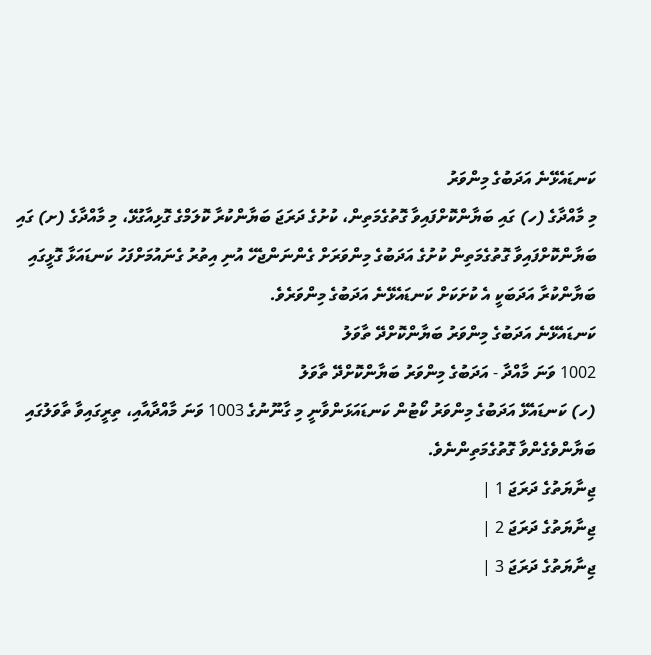ކަނޑައެޅޭނެ އަދަބުގެ މިންވަރު
މި މާއްދާގެ (ހ) ގައި ބަޔާންކޮށްފައިވާ ގޮތުގެމަތިން، ކުށުގެ ދަރަޖަ ބަޔާންކުރާ ކޮލަމްގެ ގޮޅިއާގުޅޭ، މި މާއްދާގެ (ށ) ގައި ބަޔާންކޮށްފައިވާ ގޮތުގެމަތިން ކުށުގެ އަދަބުގެ މިންވަރަށް ގެންނަންޖެހޭ އުނި އިތުރު ގެނައުމަށްފަހު ކަނޑައަޅާ ގޮޅީގައި ބަޔާންކުރާ އަދަބަކީ އެ ކުށަކަށް ކަނޑައެޅޭނެ އަދަބުގެ މިންވަރެވެ.
ކަނޑައެޅޭނެ އަދަބުގެ މިންވަރު ބަޔާންކޮށްދޭ ތާވަލު
1002 ވަނަ މާއްދާ - އަދަބުގެ މިންވަރު ބަޔާންކޮށްދޭ ތާވަލު
(ހ) ކަނޑައެޅޭ އަދަބުގެ މިންވަރު ކޯޓުން ކަނޑައަޅަންވާނީ މި ގާނޫނުގެ 1003 ވަނަ މާއްދާއާއި، ތިރީގައިވާ ތާވަލުގައި ބަޔާންވެގެންވާ ގޮތުގެމަތިންނެވެ.
ޖިނާޔަތުގެ ދަރަޖަ 1 |
ޖިނާޔަތުގެ ދަރަޖަ 2 |
ޖިނާޔަތުގެ ދަރަޖަ 3 |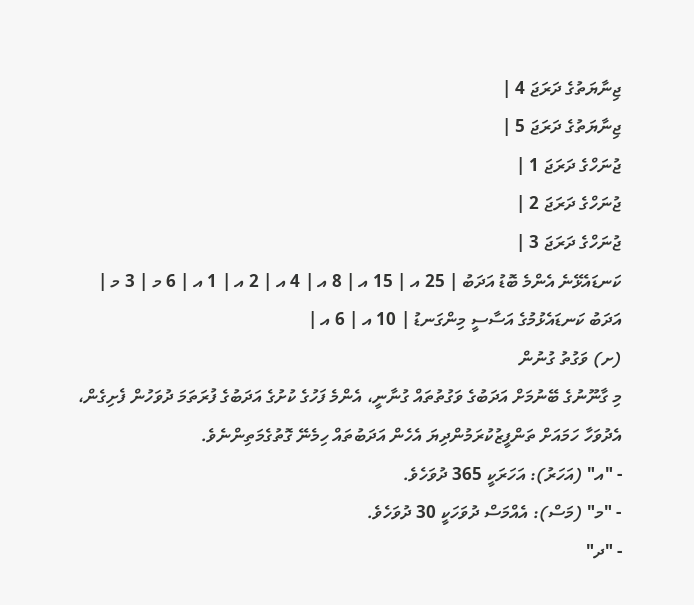ޖިނާޔަތުގެ ދަރަޖަ 4 |
ޖިނާޔަތުގެ ދަރަޖަ 5 |
ޖުނަހްގެ ދަރަޖަ 1 |
ޖުނަހްގެ ދަރަޖަ 2 |
ޖުނަހްގެ ދަރަޖަ 3 |
ކަނޑައެޅޭނެ އެންމެ ބޮޑު އަދަބު | 25 އ | 15 އ | 8 އ | 4 އ | 2 އ | 1 އ | 6 މ | 3 މ |
އަދަބު ކަނޑައެޅުމުގެ އަސާސީ މިންގަނޑު | 10 އ | 6 އ |
(ށ) ވަގުތު ގުނުން
މި ގާނޫނުގެ ބޭނުމަށް އަދަބުގެ ވަގުތުތައް ގުނާނީ، އެންމެ ފަހުގެ ކުށުގެ އަދަބުގެ ފުރަތަމަ ދުވަހުން ފެށިގެން، އެދުވަހާ ހަމައަށް ތަންފީޒުކުރަމުންދިޔަ އެހެން އަދަބުތައް ހިމެނޭ ގޮތުގެމަތިންނެވެ.
- "އ" (އަހަރު): އަހަރަކީ 365 ދުވަހެވެ.
- "މ" (މަސް): އެއްމަސް ދުވަހަކީ 30 ދުވަހެވެ.
- "ދ"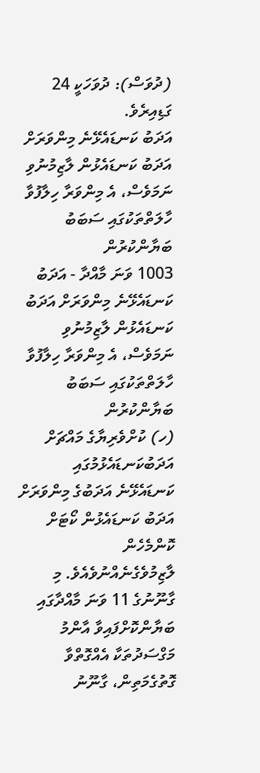(ދުވަސް): ދުވަހަކީ 24 ގަޑިއިރެވެ.
އަދަބު ކަނޑައެޅޭނެ މިންވަރަށް އަދަބު ކަނޑައެޅުން ލާޒިމުނުވި ނަމަވެސް، އެ މިންވަރާ ހިލާފުވާ
ހާލަތްތަކުގައި ސަބަބު ބަޔާންކުރުން
1003 ވަނަ މާއްދާ - އަދަބު ކަނޑައެޅޭނެ މިންވަރަށް އަދަބު ކަނޑައެޅުން ލާޒިމުނުވި ނަމަވެސް، އެ މިންވަރާ ހިލާފުވާ ހާލަތްތަކުގައި ސަބަބު ބަޔާންކުރުން
(ހ) ކުށްވެރިޔާގެ މައްޗަށް އަދަބުކަނޑައެޅުމުގައި ކަނޑައެޅޭނެ އަދަބުގެ މިންވަރަށް އަދަބު ކަނޑައެޅުން ކޯޓަށް ކޮންމެހެން ލާޒިމުވެގެނެއްނުވެއެވެ. މި ގާނޫނުގެ 11 ވަނަ މާއްދާގައި ބަޔާންކޮށްފައިވާ އާންމު މަގްސަދުތަކާ އެއްގޮތްވާ ގޮތުގެމަތިން، ގާނޫނު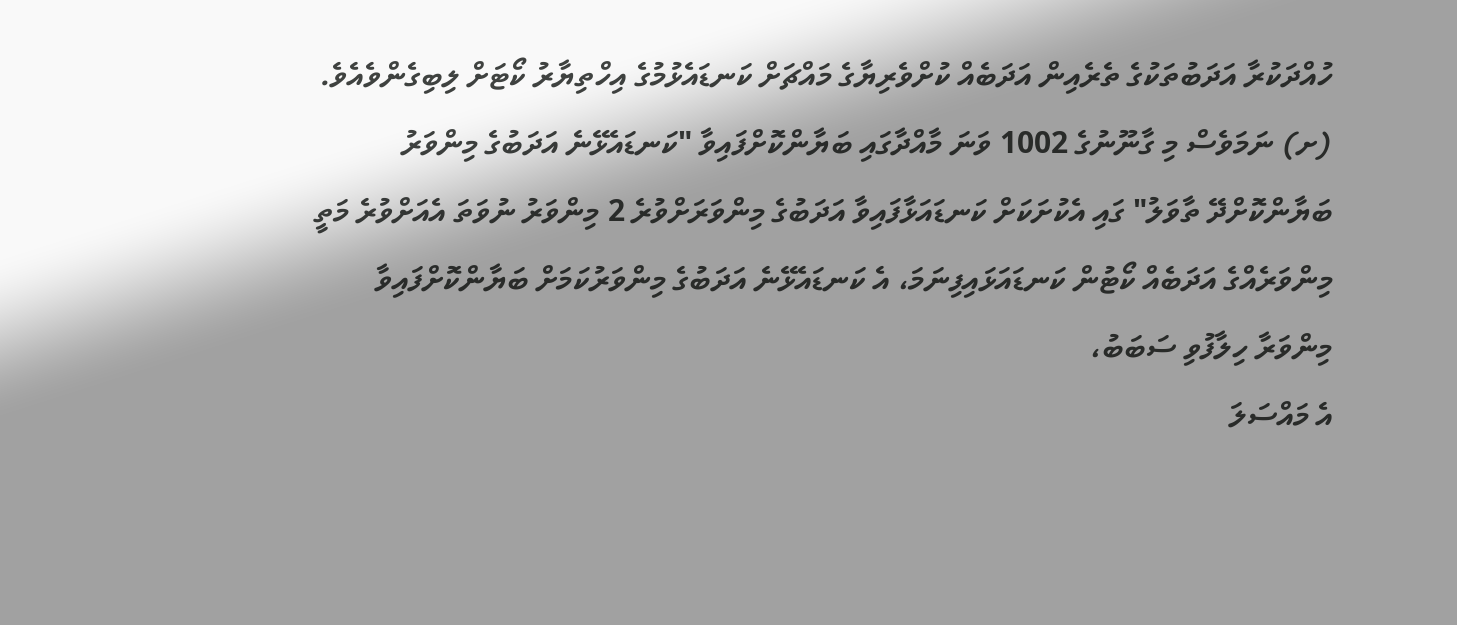ހުއްދަކުރާ އަދަބުތަކުގެ ތެރެއިން އަދަބެއް ކުށްވެރިޔާގެ މައްޗަށް ކަނޑައެޅުމުގެ އިހްތިޔާރު ކޯޓަށް ލިބިގެންވެއެވެ.
(ށ) ނަމަވެސް މި ގާނޫނުގެ 1002 ވަނަ މާއްދާގައި ބަޔާންކޮށްފައިވާ "ކަނޑައެޅޭނެ އަދަބުގެ މިންވަރު ބަޔާންކޮށްދޭ ތާވަލު" ގައި އެކުށަކަށް ކަނޑައަޅާފައިވާ އަދަބުގެ މިންވަރަށްވުރެ 2 މިންވަރު ނުވަތަ އެއަށްވުރެ މަތީ މިންވަރެއްގެ އަދަބެއް ކޯޓުން ކަނޑައަޅައިފިނަމަ، އެ ކަނޑައެޅޭނެ އަދަބުގެ މިންވަރުކަމަށް ބަޔާންކޮށްފައިވާ މިންވަރާ ހިލާފުވި ސަބަބު،
އެ މައްސަލަ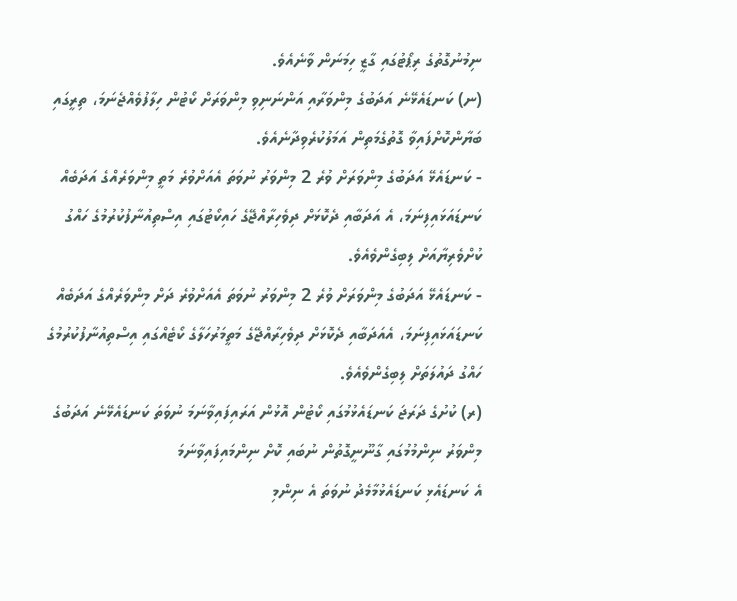ނިމުނުގޮތުގެ ރިޕޯޓުގައި ގާޒީ ހިމަނަން ވާނެއެވެ.
(ނ) ކަނޑައެޅޭނެ އަދަބުގެ މިންވަރާއި އަންނަނިވި މިންވަރަށް ކޯޓުން ހިލާފުވެއްޖެނަމަ، ތިރީގައި ބަޔާންކޮށްފައިވާ ގޮތުގެމަތިން އަމަލުކުރެވިދާނެއެވެ.
- ކަނޑައެޅޭ އަދަބުގެ މިންވަރަށް ވުރެ 2 މިންވަރު ނުވަތަ އެއަށްވުރެ މަތީ މިންވަރެއްގެ އަދަބެއް ކަނޑައަޅައިފިނަމަ، އެ އަދަބާއި ދެކޮޅަށް ދިވެހިރާއްޖޭގެ ހައިކޯޓުގައި އިސްތިއުނާފުކުރުމުގެ ހައްގު ކުށްވެރިޔާއަށް ލިބިގެންވެއެވެ.
- ކަނޑައެޅޭ އަދަބުގެ މިންވަރަށް ވުރެ 2 މިންވަރު ނުވަތަ އެއަށްވުރެ ދަށް މިންވަރެއްގެ އަދަބެއް ކަނޑައަޅައިފިނަމަ، އެއަދަބާއި ދެކޮޅަށް ދިވެހިރާއްޖޭގެ މަތީމަރުހަލާގެ ކޯޓެއްގައި އިސްތިއުނާފުކުރުމުގެ ހައްގު ދައުލަތަށް ލިބިގެންވެއެވެ.
(ރ) ކުށުގެ ދަރަޖަ ކަނޑައެޅުމުގައި ކޯޓުން އޮޅުން އަރައިފައިވާނަމަ ނުވަތަ ކަނޑައެޅޭނެ އަދަބުގެ މިންވަރު ނިންމުމުގައި ގާނޫނީގޮތުން ނުބައި ކޮށް ނިންމައިފައިވާނަމަ
އެ ކަނޑައެޅި ކަނޑައެޅުމާމެދު ނުވަތަ އެ ނިންމި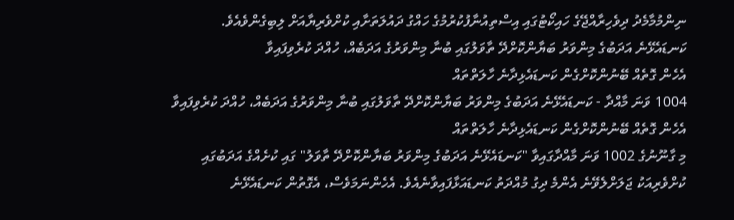ނިންމުމާމެދު ދިވެހިރާއްޖޭގެ ހައިކޯޓުގައި އިސްތިއުނާފުކުރުމުގެ ހައްގު ދައުލަތަށާއި ކުށްވެރިޔާއަށް ލިބިގެންވެއެވެ.
ކަނޑައެޅޭނެ އަދަބުގެ މިންވަރު ބަޔާންކޮށްދޭ ތާވަލުގައި ބުނާ މިންވަރުގެ އަދަބެއް، ހުއްދަ ކުރެވިފައިވާ
އެހެން ގޮތެއް ބޭނުންކޮށްގެން ކަނޑައެޅިދާނެ ހާލަތްތައް
1004 ވަނަ މާއްދާ - ކަނޑައެޅޭނެ އަދަބުގެ މިންވަރު ބަޔާންކޮށްދޭ ތާވަލުގައި ބުނާ މިންވަރުގެ އަދަބެއް، ހުއްދަ ކުރެވިފައިވާ އެހެން ގޮތެއް ބޭނުންކޮށްގެން ކަނޑައެޅިދާނެ ހާލަތްތައް
މި ގާނޫނުގެ 1002 ވަނަ މާއްދާގައިވާ "ކަނޑައެޅޭނެ އަދަބުގެ މިންވަރު ބަޔާންކޮށްދޭ ތާވަލު" ގައި ކުށެއްގެ އަދަބުގައި ކުށްވެރިއަކު ޖަލަށްލެވޭނެ އެންމެ ދިގު މުއްދަތު ކަނޑައަޅާފައިވާނެއެވެ. އެހެންނަމަވެސް، އެގޮތުން ކަނޑައެޅޭނެ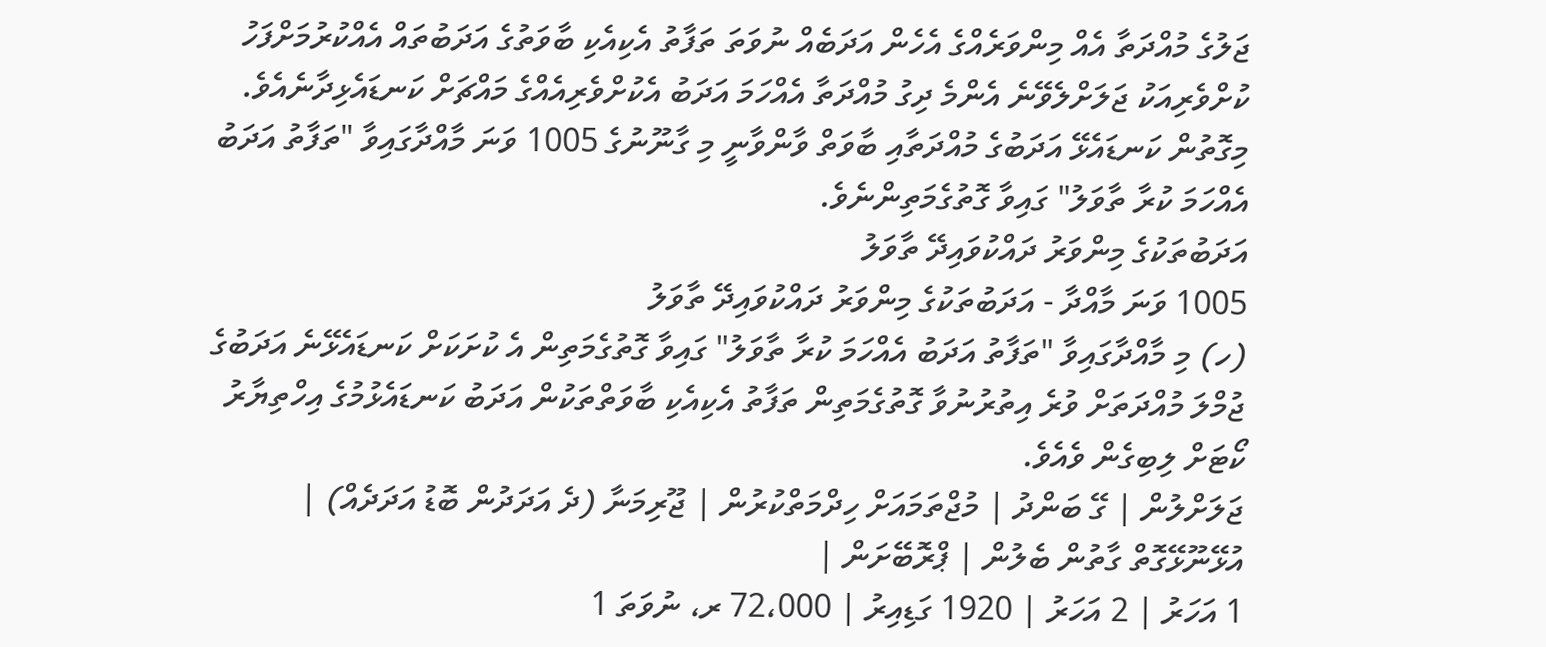ޖަލުގެ މުއްދަތާ އެއް މިންވަރެއްގެ އެހެން އަދަބެއް ނުވަތަ ތަފާތު އެކިއެކި ބާވަތުގެ އަދަބުތައް އެއްކުރުމަށްފަހު ކުށްވެރިއަކު ޖަލަށްލެވޭނެ އެންމެ ދިގު މުއްދަތާ އެއްހަމަ އަދަބު އެކުށްވެރިއެއްގެ މައްޗަށް ކަނޑައެޅިދާނެއެވެ. މިގޮތުން ކަނޑައެޅޭ އަދަބުގެ މުއްދަތާއި ބާވަތް ވާންވާނީ މި ގާނޫނުގެ 1005 ވަނަ މާއްދާގައިވާ "ތަފާތު އަދަބު އެއްހަމަ ކުރާ ތާވަލު" ގައިވާ ގޮތުގެމަތިންނެވެ.
އަދަބުތަކުގެ މިންވަރު ދައްކުވައިދޭ ތާވަލު
1005 ވަނަ މާއްދާ - އަދަބުތަކުގެ މިންވަރު ދައްކުވައިދޭ ތާވަލު
(ހ) މި މާއްދާގައިވާ "ތަފާތު އަދަބު އެއްހަމަ ކުރާ ތާވަލު" ގައިވާ ގޮތުގެމަތިން އެ ކުށަކަށް ކަނޑައެޅޭނެ އަދަބުގެ ޖުމްލަ މުއްދަތަށް ވުރެ އިތުރުނުވާ ގޮތުގެމަތިން ތަފާތު އެކިއެކި ބާވަތްތަކުން އަދަބު ކަނޑައެޅުމުގެ އިހްތިޔާރު ކޯޓަށް ލިބިގެން ވެއެވެ.
ޖަލަށްލުން | ގޭ ބަންދު | މުޖްތަމައަށް ހިދްމަތްކުރުން | ޖޫރިމަނާ (ދެ އަދަދުން ބޮޑު އަދަދެއް) | އުޅޭނޫޅޭގޮތް ގާތުން ބެލުން | ޕްރޮބޭށަން |
1 އަހަރު | 2 އަހަރު | 1920 ގަޑިއިރު | 72،000 ރ، ނުވަތަ 1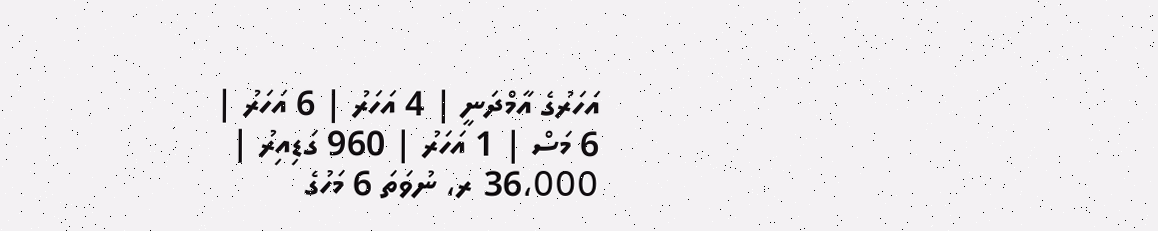އަހަރުގެ އާމްދަނީ | 4 އަހަރު | 6 އަހަރު |
6 މަސް | 1 އަހަރު | 960 ގަޑިއިރު | 36،000 ރ، ނުވަތަ 6 މަހުގެ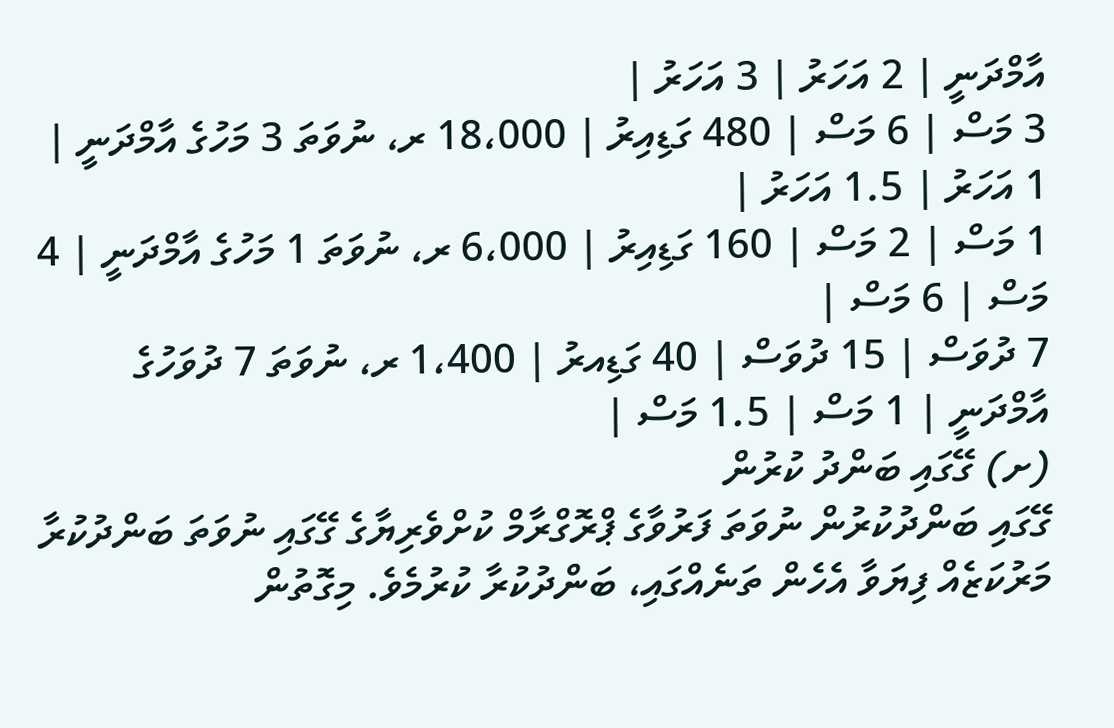އާމްދަނީ | 2 އަހަރު | 3 އަހަރު |
3 މަސް | 6 މަސް | 480 ގަޑިއިރު | 18،000 ރ، ނުވަތަ 3 މަހުގެ އާމްދަނީ | 1 އަހަރު | 1.5 އަހަރު |
1 މަސް | 2 މަސް | 160 ގަޑިއިރު | 6،000 ރ، ނުވަތަ 1 މަހުގެ އާމްދަނީ | 4 މަސް | 6 މަސް |
7 ދުވަސް | 15 ދުވަސް | 40 ގަޑިއރު | 1،400 ރ، ނުވަތަ 7 ދުވަހުގެ އާމްދަނީ | 1 މަސް | 1.5 މަސް |
(ށ) ގޭގައި ބަންދު ކުރުން
ގޭގައި ބަންދުކުރުން ނުވަތަ ފަރުވާގެ ޕްރޮގްރާމް ކުށްވެރިޔާގެ ގޭގައި ނުވަތަ ބަންދުކުރާ މަރުކަޒެއް ފިޔަވާ އެހެން ތަނެއްގައި، ބަންދުކުރާ ކުރުމެވެ. މިގޮތުން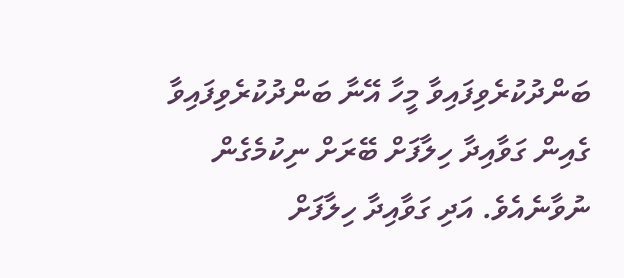ބަންދުކުރެވިފައިވާ މީހާ އޭނާ ބަންދުކުރެވިފައިވާ ގެއިން ގަވާއިދާ ހިލާފަށް ބޭރަށް ނިކުމެގެން ނުވާނެއެވެ. އަދި ގަވާއިދާ ހިލާފަށް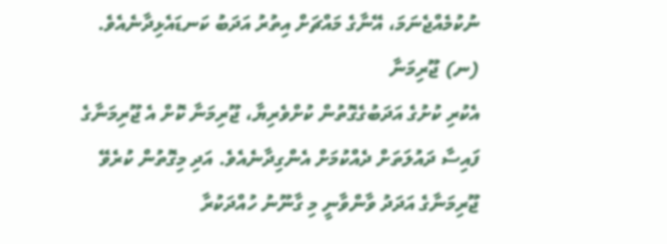ނުކުމެއްޖެނަމަ، އޭނާގެ މައްޗަށް އިތުރު އަދަބު ކަނޑައެޅިދާނެއެވެ.
(ނ) ޖޫރިމަނާ
އެކުރި ކުށުގެ އަދަބުގެގޮތުން ކުށްވެރިޔާ، ޖޫރިމަނާ ކޮށް އެ ޖޫރިމަނާގެ ފައިސާ ދައުލަތަށް ދެއްކުމަށް އެންގިދާނެއެވެ. އަދި މިގޮތުން ކުރެވޭ ޖޫރިމަނާގެ އަދަދު ވާންވާނީ މި ގާނޫނު ހުއްދަކުރާ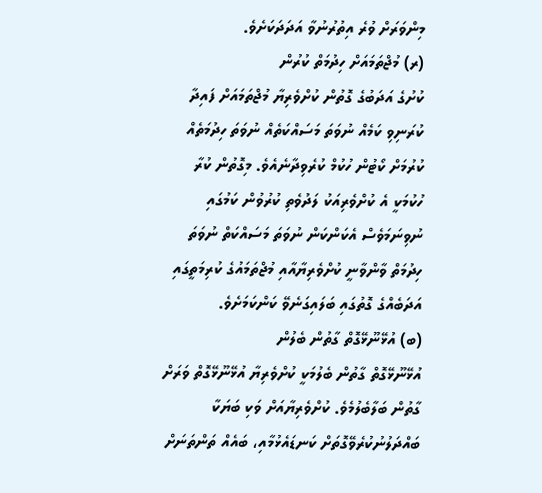މިންވަރަށް ވުރެ އިތުރުނުވާ އަދަދަކަށެވެ.
(ރ) މުޖްތަމައަށް ހިދުމަތް ކުރުން
ކުށުގެ އަދަބުގެ ގޮތުން ކުށްވެރިޔާ މުޖްތަމައަށް ފައިދާ ކުރަނިވި ކަމެއް ނުވަތަ މަސައްކަތެއް ނުވަތަ ހިދުމަތެއް ކުރުމަށް ކޯޓުން ހުކުމް ކުރެވިދާނެއެވެ. މިގޮތުން ކުރާ ހުކުމަކީ އެ ކުށްވެރިއަކު ލަދުވެތި ކުރުވުން ކަމުގައި ނުވިނަމަވެސް އެކަންކަން ނުވަތަ މަސައްކަތް ނުވަތަ ހިދުމަތް ވާންވާނީ ކުށްވެރިޔާއާއި މުޖްތަމައުގެ ކުރިމަތީގައި އަދަބެއްގެ ގޮތުގައި ބަލައިގަނެވޭ ކަންކަމަށެވެ.
(ބ) އުޅޭނޫޅޭގޮތް ގާތުން ބެލުން
އުޅޭނޫޅޭގޮތް ގާތުން ބެލުމަކީ ކުށްވެރިޔާ އުޅޭނޫޅޭގޮތް ވަރަށް ގާތުން ބަލާބެލުމެވެ. ކުށްވެރިޔާއަށް ވަކި ބަޔަކާ ބައްދަލުނުކުރެވޭގޮތަށް ކަނޑައެޅުމާއި، ބައެއް ތަންތަނަށް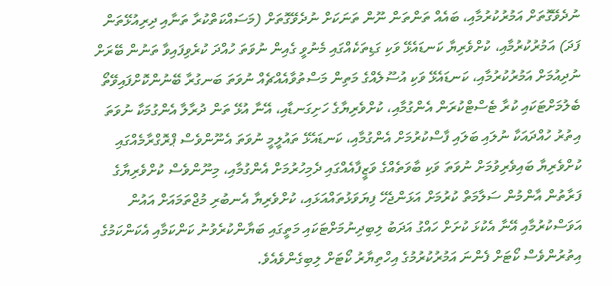ނުދެވޭގޮތަށް އަމުރުކުރުމާއި، ބައެއް ތަންތަން ނޫން ތަނަކަށް ނުދެވޭގޮތަށް (މަސައްކަތްކުރާ ތަނާއި ދިރިއުޅޭތަން ފަދަ) އަމުރުކުރުމާއި، ކުށްވެރިޔާ ކަނޑައެޅޭ ވަކި ގަޑިތަކެއްގައި މެނުވީ ގެއިން ނުވަތަ ހުއްދަ ކުރެވިފައިވާ ތަނުން ބޭރަށް ނުދިއުމަށް އަމުރުކުރުމާއި، ކަނޑައެޅޭ ވަކި އުސޫލެއްގެ މަތިން މަސްތުވާއެއްޗެއް ނުވަތަ ބަނގުރާ ބޭނުންކޮށްފައިވޭތޯ ބެލުމަށްޓަކައި ކުރާ ޓެސްޓްކުރަން އެންގުމާއި، ކުށްވެރިޔާގެ ހަށިގަނޑާއި، އޭނާ އުޅޭ ތަން ދުރާލާ އެންގުމަކާ ނުވަތަ އިތުރު ހުއްދައަކާ ނުލައި ބަލައި ފާސްކުރުމަށް އެންގުމާއި، ކަނޑައެޅޭ ތައުލީމީ ނުވަތަ އެނޫންވެސް ޕްރޮގްރާމެއްގައި ކުށްވެރިޔާ ބައިވެރިވުމަށް ނުވަތަ ވަކި ބާވަތެއްގެ ވަޒީފާއެއްގައި ދެމިހުރުމަށް އެންގުމާއި، މިނޫންވެސް ކުށްވެރިޔާގެ ފަރާތުން އާންމުން ސަލާމަތް ކުރުމަށް އަޅަންޖެހޭ ފިޔަވަޅުތައްއަޅައި، ކުށްވެރިޔާ އެނބުރި މުޖްތަމައަށް އައުން އަވަސްކުރުމާއި އޭނާ އެކުޅަ ކުށަށް ހައްގު އަދަބު ލިބިދިނުމަށްޓަކައި މަތީގައި ބަޔާންކުރެވުނު ކަންކަމާއި އެކަންކަމުގެ އިތުރުންވެސް ކޯޓަށް ފެންނަ އަމުރުކުރުމުގެ އިހްތިޔާރު ކޯޓަށް ލިބިގެންވެއެވެ.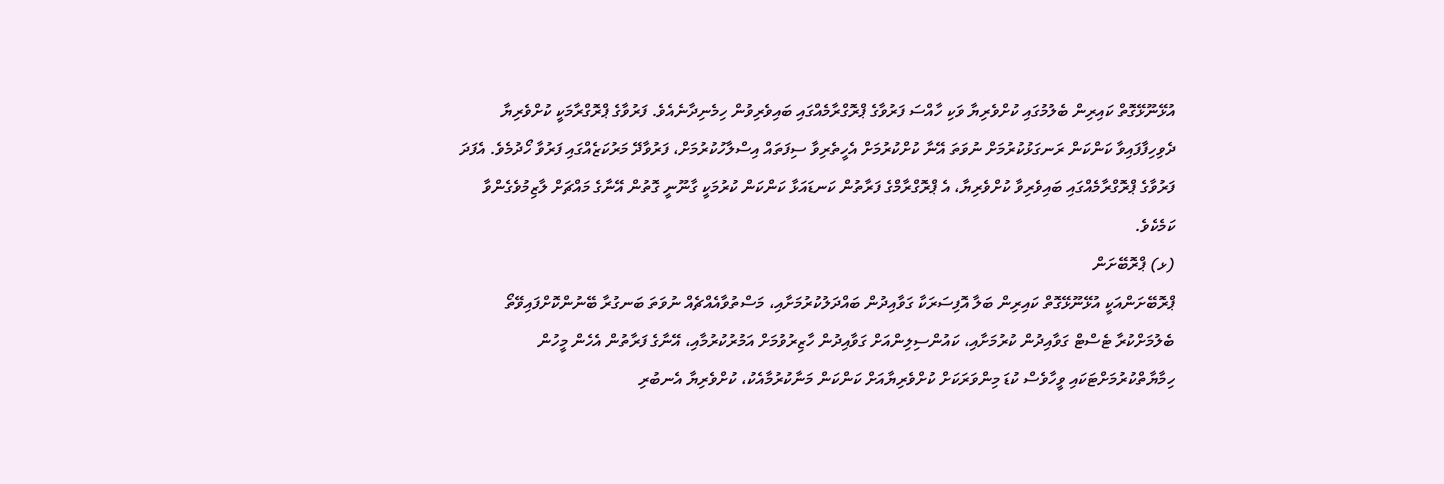އުޅޭނޫޅޭގޮތް ކައިރިން ބެލުމުގައި ކުށްވެރިޔާ ވަކި ހާއްސަ ފަރުވާގެ ޕްރޮގްރާމެއްގައި ބައިވެރިވުން ހިމެނިދާނެއެވެ. ފަރުވާގެ ޕްރޮގްރާމަކީ ކުށްވެރިޔާ ދެވިހިފާފައިވާ ކަންކަން ރަނގަޅުކުރުމަށް ނުވަތަ އޭނާ ކުށްކުރުމަށް އެހީތެރިވާ ސިފަތައް އިސްލާހުކުރުމަށް، ފަރުވާދޭ މަރުކަޒެއްގައި ފަރުވާ ހޯދުމެވެ. އެފަދަ ފަރުވާގެ ޕްރޮގްރާމެއްގައި ބައިވެރިވާ ކުށްވެރިޔާ، އެ ޕްރޮގްރާމްގެ ފަރާތުން ކަނޑައަޅާ ކަންކަން ކުރުމަކީ ގާނޫނީ ގޮތުން އޭނާގެ މައްޗަށް ލާޒިމުވެގެންވާ ކަމެކެވެ.
(ޅ) ޕްރޮބޭށަން
ޕްރޮބޭށަންއަކީ އުޅޭނޫޅޭގޮތް ކައިރިން ބަލާ އޮފިސަރަކާ ގަވާއިދުން ބައްދަލުކުރުމަށާއި، މަސްތުވާއެއްޗެއް ނުވަތަ ބަނގުރާ ބޭނުންކޮށްފައިވޭތޯ ބެލުމަށްކުރާ ޓެސްޓް ގަވާއިދުން ކުރުމަށާއި، ކައުންސިލިންއަށް ގަވާއިދުން ހާޒިރުވުމަށް އަމުރުކުރުމާއި، އޭނާގެ ފަރާތުން އެހެން މީހުން ހިމާޔާތްކުރުމަށްޓަކައި ވީހާވެސް ކުޑަ މިންވަރަކަށް ކުށްވެރިޔާއަށް ކަންކަން މަނާކުރުމާއެކު، ކުށްވެރިޔާ އެނބުރި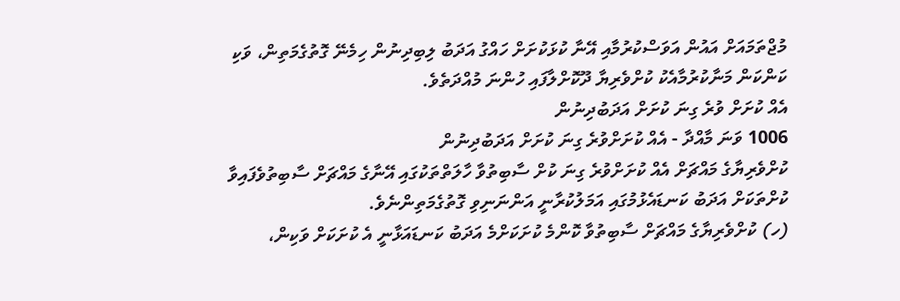މުޖްތަމައަށް އައުން އަވަސްކުރުމާއި އޭނާ ކުޅަކުށަށް ހައްގު އަދަބު ލިބިދިނުން ހިމެނޭ ގޮތުގެމަތިން، ވަކި ކަންކަން މަނާކުރުމާއެކު ކުށްވެރިޔާ ދޫކޮށްލާފައި ހުންނަ މުއްދަތެވެ.
އެއް ކުށަށް ވުރެ ގިނަ ކުށަށް އަދަބުދިނުން
1006 ވަނަ މާއްދާ - އެއް ކުށަށްވުރެ ގިނަ ކުށަށް އަދަބުދިނުން
ކުށްވެރިޔާގެ މައްޗަށް އެއް ކުށަށްވުރެ ގިނަ ކުށް ސާބިތުވާ ހާލަތްތަކުގައި އޭނާގެ މައްޗަށް ސާބިތުވެފައިވާ ކުށްތަކަށް އަދަބު ކަނޑައެޅުމުގައި އަމަލުކުރާނީ އަންނަނިވި ގޮތުގެމަތިންނެވެ.
(ހ) ކުށްވެރިޔާގެ މައްޗަށް ސާބިތުވާ ކޮންމެ ކުށަކަށްމެ އަދަބު ކަނޑައަޅާނީ އެ ކުށަކަށް ވަކިން،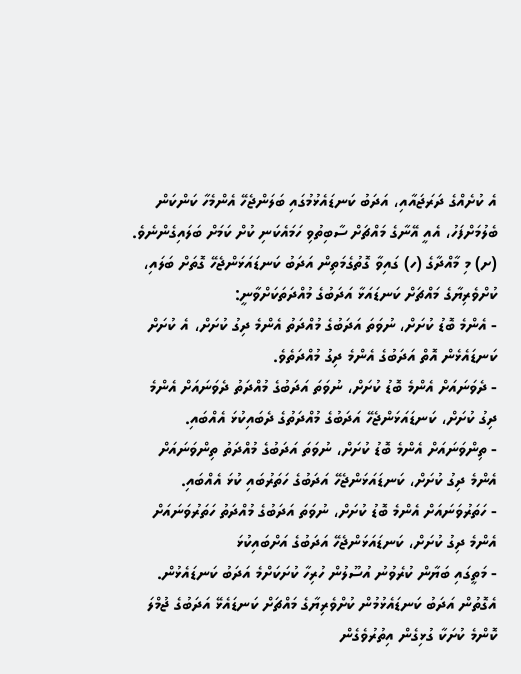އެ ކުށެއްގެ ދަރަޖައާއި، އަދަބު ކަނޑައެޅުމުގައި ބަލަންޖެހޭ އެންމެހާ ކަންކަން ބެލުމަށްފަހު، އެއީ އޭނާގެ މައްޗަށް ސާބިތުވި ހަމައެކަނި ކުށް ކަމަށް ބަލައިގެންނެވެ.
(ށ) މި މާއްދާގެ (ހ) ގައިވާ ގޮތުގެމަތިން އަދަބު ކަނޑައަޅަންޖެހޭ ގޮތަށް ބަލައި، ކުށްވެރިޔާގެ މައްޗަށް ކަނޑައަޅާ އަދަބުގެ މުއްދަތަކަށްވާނީ:
- އެންމެ ބޮޑު ކުށަށް، ނުވަތަ އަދަބުގެ މުއްދަތު އެންމެ ދިގު ކުށަށް، އެ ކުށަށް ކަނޑައެޅެން އޮތް އަދަބުގެ އެންމެ ދިގު މުއްދަތެވެ.
- ދެވަނައަށް އެންމެ ބޮޑު ކުށަށް، ނުވަތަ އަދަބުގެ މުއްދަތު ދެވަނައަށް އެންމެ ދިގު ކުށަށް، ކަނޑައަޅަންޖެހޭ އަދަބުގެ މުއްދަތުގެ ދެބައިކުޅަ އެއްބައި.
- ތިންވަނައަށް އެންމެ ބޮޑު ކުށަށް، ނުވަތަ އަދަބުގެ މުއްދަތު ތިންވަނައަށް އެންމެ ދިގު ކުށަށް، ކަނޑައަޅަންޖެހޭ އަދަބުގެ ހަތަރުބައި ކުޅަ އެއްބައި.
- ހަތަރުވަނައަށް އެންމެ ބޮޑު ކުށަށް، ނުވަތަ އަދަބުގެ މުއްދަތު ހަތަރުވަނައަށް އެންމެ ދިގު ކުށަށް، ކަނޑައަޅަންޖެހޭ އަދަބުގެ އަށްބައިކުޅަ
- މަތީގައި ބަޔާން ކުރެވުނު އުސޫލުން ހުރިހާ ކުށަކަށްމެ އަދަބު ކަނޑައެޅުން. އެގޮތުން އަދަބު ކަނޑައެޅުމުން ކުށްވެރިޔާގެ މައްޗަށް ކަނޑައެޅޭ އަދަބުގެ ޖުމްލަ ކޮންމެ ކުށަކާ ގުޅިގެން އިތުރުވެގެން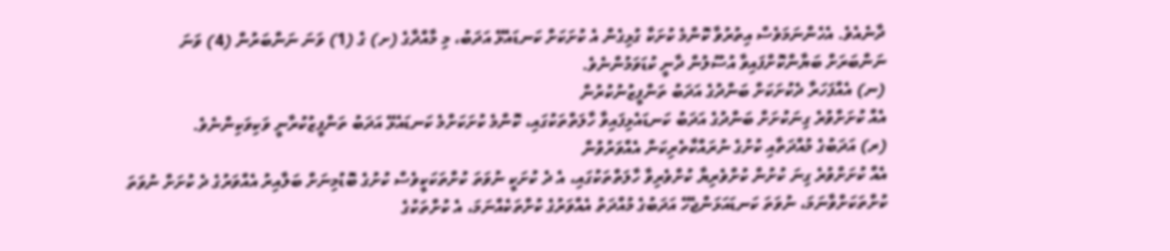ދާނެއެވެ. އެހެންނަމަވެސް އިތުރުވާ ކޮންމެ ކުށަކާ ގުޅިގެން އެ ކުށަކަށް ކަނޑައެޅޭ އަދަބު، މި މާއްދާގެ (ށ) ގެ (1) ވަނަ ނަންބަރުން (4) ވަނަ ނަންބަރަށް ބަޔާންކޮށްފައިވާ އުސޫލުން ދާނީ ކުޑަވަމުންނެވެ.
(ނ) އެއްފަހަރާ ދެކުށަކަށް ބަންދުގެ އަދަބު ތަންފީޒުނުކުރުން
އެއް ކުށަށްވުރެ ގިނަކުށަށް ބަންދުގެ އަދަބު ކަނޑައެޅިފައިވާ ހާލަތްތަކުގައި، ކޮންމެ ކުށަކަށްމެ ކަނޑައެޅޭ އަދަބު ތަންފީޒުކުރާނީ ވަކިވަކިންނެވެ.
(ރ) އަދަބުގެ މުއްދަތާއި ކުށުގެ ނުރައްކާތެރިކަން އެއްވަރުވުން
އެއް ކުށަށްވުރެ ގިނަ ކުށުން ކުށްވެރިޔާ ކުށްވެރިވާ ހާލަތްތަކުގައި، އެ ދެ ކުށަކީ ނުވަތަ ކުށްތަކަކީވެސް ކުށުގެ ބޮޑުމިނަށް ބަލާއިރު އެއްވަރުގެ ދެ ކުށަށް ނުވަތަ ކުށްތަކަށްވާނަމަ، ނުވަތަ ކަނޑައަޅަންޖެހޭ އަދަބުގެ މުއްދަތު އެއްވަރުގެ ކުށްތަކެއްނަމަ، އެ ކުށްތަކުގެ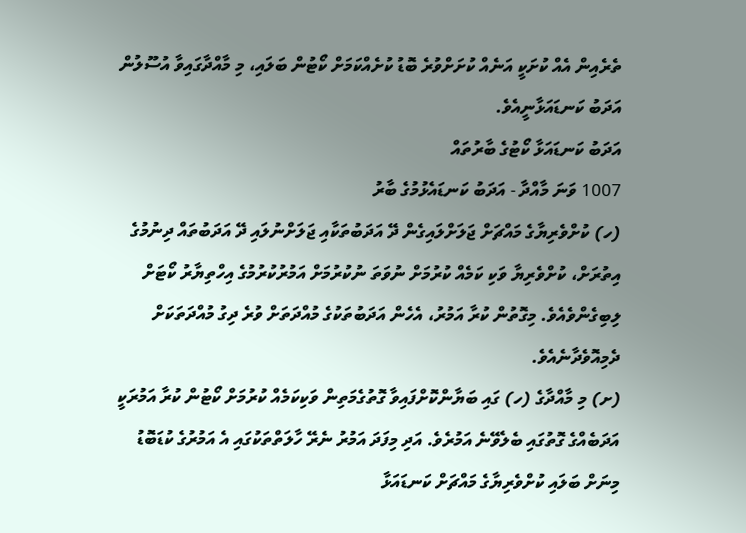ތެރެއިން އެއް ކުށަކީ އަނެއް ކުށަށްވުރެ ބޮޑު ކުށެއްކަމަށް ކޯޓުން ބަލައި، މި މާއްދާގައިވާ އުސޫލުން އަދަބު ކަނޑައަޅާނީއެވެ.
އަދަބު ކަނޑައަޅާ ކޯޓުގެ ބާރުތައް
1007 ވަނަ މާއްދާ - އަދަބު ކަނޑައެޅުމުގެ ބާރު
(ހ) ކުށްވެރިޔާގެ މައްޗަށް ޖަލަށްލައިގެން ދޭ އަދަބުތަކާއި ޖަލަށްނުލައި ދޭ އަދަބުތައް ދިނުމުގެ އިތުރަށް، ކުށްވެރިޔާ ވަކި ކަމެއް ކުރުމަށް ނުވަތަ ނުކުރުމަށް އަމުރުކުރުމުގެ އިހްތިޔާރު ކޯޓަށް ލިބިގެންވެއެވެ. މިގޮތުން ކުރާ އަމުރު، އެހެން އަދަބުތަކުގެ މުއްދަތަށް ވުރެ ދިގު މުއްދަތަކަށް ދެމިއޮވެދާނެއެވެ.
(ށ) މި މާއްދާގެ (ހ) ގައި ބަޔާންކޮށްފައިވާ ގޮތުގެމަތިން ވަކިކަމެއް ކުރުމަށް ކޯޓުން ކުރާ އަމުރަކީ އަދަބެއްގެ ގޮތުގައި ބެލެވޭނެ އަމުރެވެ. އަދި މިފަދަ އަމުރު ނެރޭ ހާލަތްތަކުގައި އެ އަމުރުގެ ކުޑަބޮޑު މިނަށް ބަލައި ކުށްވެރިޔާގެ މައްޗަށް ކަނޑައަޅާ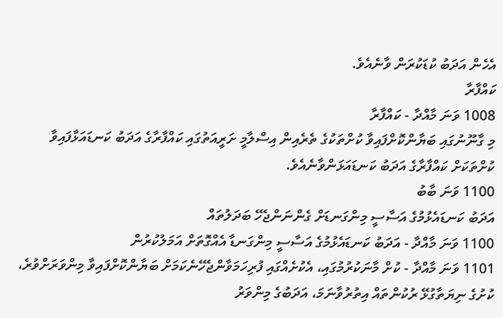އެހެން އަދަބު ކުޑަކުރަން ވާނެއެވެ.
ކައްފާރާ
1008 ވަނަ މާއްދާ - ކައްފާރާ
މި ގާނޫނުގައި ބަޔާންކޮށްފައިވާ ކުށްތަކުގެ ތެރެއިން އިސްލާމީ ށަރީއަތުގައި ކައްފާރާގެ އަދަބު ކަނޑައަޅާފައިވާ ކުށްތަކަށް ކައްފާރާގެ އަދަބު ކަނޑައަޅަންވާނެއެވެ.
1100 ވަނަ ބާބު
އަދަބު ކަނޑައެޅުމުގެ އަސާސީ މިންގަނޑަށް ގެންނަންޖެހޭ ބަދަލުތައް
1100 ވަނަ މާއްދާ - އަދަބު ކަނޑައެޅުމުގެ އަސާސީ މިންގަނޑާ އެއްގޮތަށް އަމަލުކުރުން
1101 ވަނަ މާއްދާ - ކުށް މާނަކުރުމުގައި، އެކުށެއްގައި ފުރިހަމަވާންޖެހޭނެކަމަށް ބަޔާންކޮށްފައިވާ މިންވަރަށްވުރެ، ކުށުގެ ނިޔަތާގުޅޭ ރުކުންތައް އިތުރުވާނަމަ، އަދަބުގެ މިންވަރު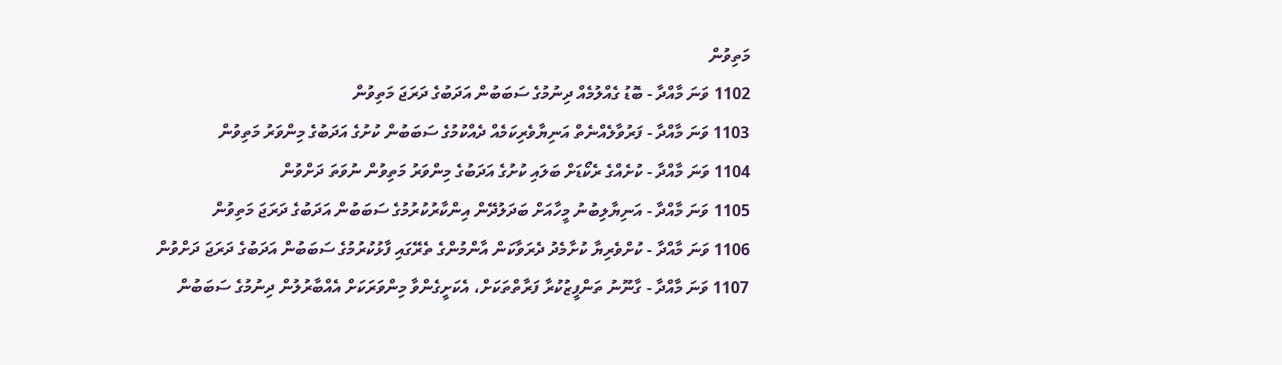މަތިވުން
1102 ވަނަ މާއްދާ - ބޮޑު ގެއްލުމެއް ދިނުމުގެ ސަބަބުން އަދަބުގެ ދަރަޖަ މަތިވުން
1103 ވަނަ މާއްދާ - ފަރުވާލެއްނެތް އަނިޔާވެރިކަމެއް ދެއްކުމުގެ ސަބަބުން ކުށުގެ އަދަބުގެ މިންވަރު މަތިވުން
1104 ވަނަ މާއްދާ - ކުށެއްގެ ރެކޯޑަށް ބަލައި ކުށުގެ އަދަބުގެ މިންވަރު މަތިވުން ނުވަތަ ދަށްވުން
1105 ވަނަ މާއްދާ - އަނިޔާލިބުނު މީހާއަށް ބަދަލުދޭން އިންކާރުކުރުމުގެ ސަބަބުން އަދަބުގެ ދަރަޖަ މަތިވުން
1106 ވަނަ މާއްދާ - ކުށްވެރިޔާ ކުށާމެދު ދެރަވާކަން އާންމުންގެ ތެރޭގައި ފާޅުކުރުމުގެ ސަބަބުން އަދަބުގެ ދަރަޖަ ދަށްވުން
1107 ވަނަ މާއްދާ - ގާނޫނު ތަންފީޒުކުރާ ފަރާތްތަކަށް، އެކަށީގެންވާ މިންވަރަކަށް އެއްބާރުލުން ދިނުމުގެ ސަބަބުން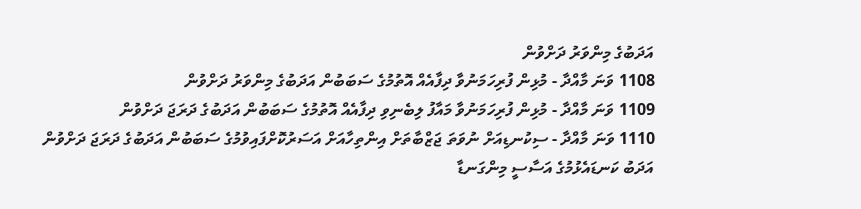އަދަބުގެ މިންވަރު ދަށްވުން
1108 ވަނަ މާއްދާ - މުޅިން ފުރިހަމަނުވާ ދިފާއެއް އޮތުމުގެ ސަބަބުން އަދަބުގެ މިންވަރު ދަށްވުން
1109 ވަނަ މާއްދާ - މުޅިން ފުރިހަމަނުވާ މައާފު ލިބެނިވި ދިފާއެއް އޮތުމުގެ ސަބަބުން އަދަބުގެ ދަރަޖަ ދަށްވުން
1110 ވަނަ މާއްދާ - ސިކުނޑިއަށް ނުވަތަ ޖަޒްބާތަށް އިންތިހާއަށް އަސަރުކޮށްފައިވުމުގެ ސަބަބުން އަދަބުގެ ދަރަޖަ ދަށްވުން
އަދަބު ކަނޑައެޅުމުގެ އަސާސީ މިންގަނޑާ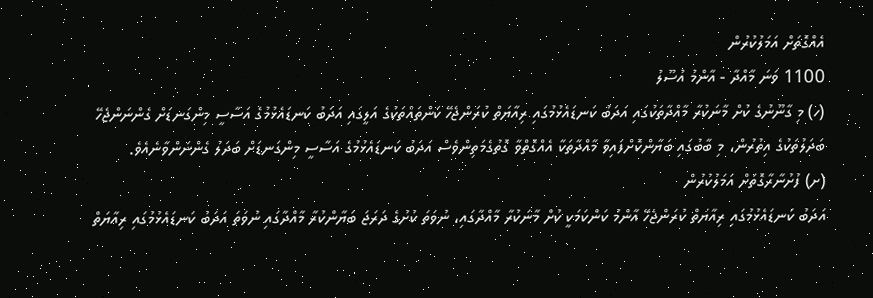އެއްގޮތަށް އަމަލުކުރުން
1100 ވަނަ މާއްދާ - އާންމު އުސޫލު
(ހ) މި ގާނޫނުގެ ކުށް މާނަކުރާ މާއްދާތަކުގައި އަދަބު ކަނޑައެޅުމުގައި ރިއާޔަތް ކުރަންޖެހޭ ކަންތައްތަކުގެ އަލީގައި އަދަބު ކަނޑައެޅުމުގެ އަސާސީ މިންގަނޑަށް ގެންނަންޖެހޭ ބަދަލުތަކުގެ އިތުރުން، މި ބާބުގައި ބަޔާންކޮށްފައިވާ މާއްދާތަކާ އެއްގޮތްވާ ގޮތުގެމަތިންވެސް އަދަބު ކަނޑައެޅުމުގެ އަސާސީ މިންގަނޑަށް ބަދަލު ގެންނަންވާނެއެވެ.
(ށ) ފުށުނާރާގޮތަށް އަމަލުކުރުން
އަދަބު ކަނޑައެޅުމުގައި ރިއާޔަތް ކުރަންޖެހޭ އާންމު ކަންކަމަކީ ކުށް މާނަކުރާ މާއްދާގައި، ނުވަތަ ކުށުގެ ދަރަޖަ ބަޔާންކުރާ މާއްދާގައި ނުވަތަ އަދަބު ކަނޑައެޅުމުގައި ރިއާޔަތް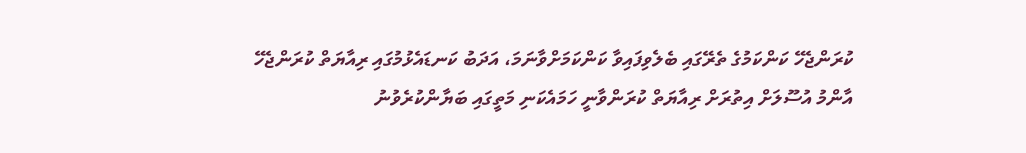ކުރަންޖެހޭ ކަންކަމުގެ ތެރޭގައި ބެލެވިފައިވާ ކަންކަމަށްވާނަމަ، އަދަބު ކަނޑައެޅުމުގައި ރިއާޔަތް ކުރަންޖެހޭ އާންމު އުސޫލަށް އިތުރަށް ރިއާޔަތް ކުރަންވާނީ ހަމައެކަނި މަތީގައި ބަޔާންކުރެވުނު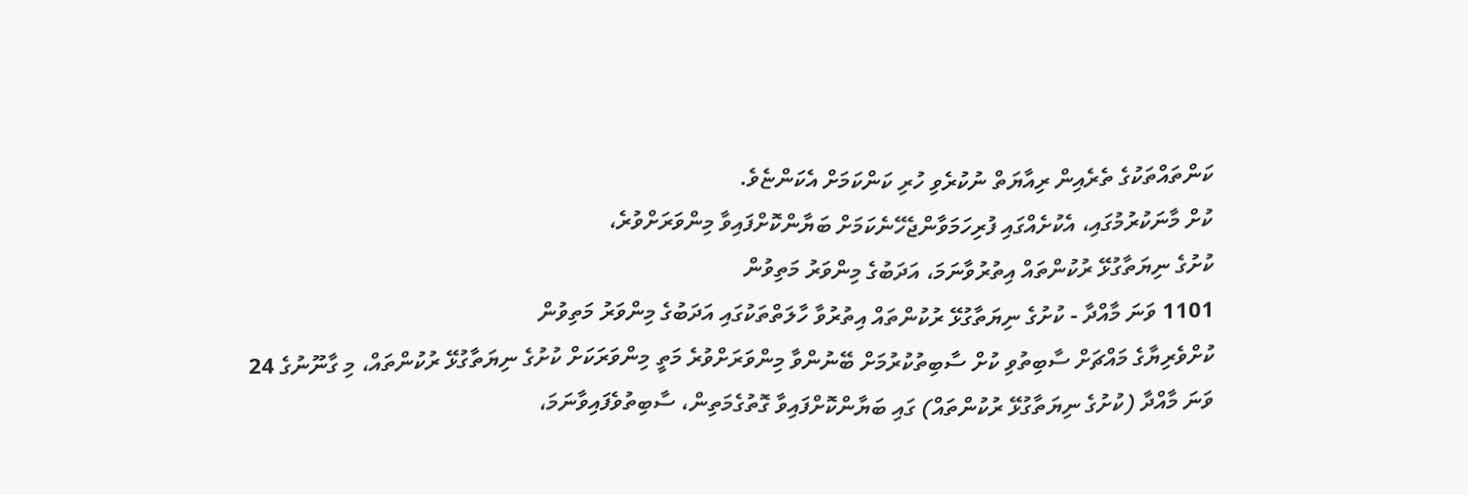ކަންތައްތަކުގެ ތެރެއިން ރިއާޔަތް ނުކުރެވި ހުރި ކަންކަމަށް އެކަންޏެވެ.
ކުށް މާނަކުރުމުގައި، އެކުށެއްގައި ފުރިހަމަވާންޖެހޭނެކަމަށް ބަޔާންކޮށްފައިވާ މިންވަރަށްވުރެ،
ކުށުގެ ނިޔަތާގުޅޭ ރުކުންތައް އިތުރުވާނަމަ، އަދަބުގެ މިންވަރު މަތިވުން
1101 ވަނަ މާއްދާ - ކުށުގެ ނިޔަތާގުޅޭ ރުކުންތައް އިތުރުވާ ހާލަތްތަކުގައި އަދަބުގެ މިންވަރު މަތިވުން
ކުށްވެރިޔާގެ މައްޗަށް ސާބިތުވި ކުށް ސާބިތުކުރުމަށް ބޭނުންވާ މިންވަރަށްވުރެ މަތީ މިންވަރަކަށް ކުށުގެ ނިޔަތާގުޅޭ ރުކުންތައް، މި ގާނޫނުގެ 24 ވަނަ މާއްދާ (ކުށުގެ ނިޔަތާގުޅޭ ރުކުންތައް) ގައި ބަޔާންކޮށްފައިވާ ގޮތުގެމަތިން، ސާބިތުވެފައިވާނަމަ،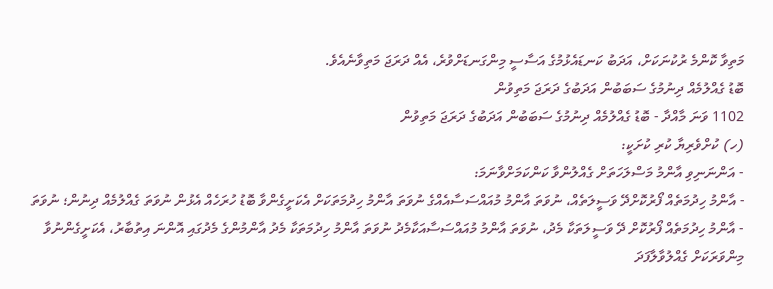މަތިވާ ކޮންމެ ރުކުނަކަށް، އަދަބު ކަނޑައެޅުމުގެ އަސާސީ މިންގަނޑަށްވުރެ، އެއް ދަރަޖަ މަތިވާނެއެވެ.
ބޮޑު ގެއްލުމެއް ދިނުމުގެ ސަބަބުން އަދަބުގެ ދަރަޖަ މަތިވުން
1102 ވަނަ މާއްދާ - ބޮޑު ގެއްލުމެއް ދިނުމުގެ ސަބަބުން އަދަބުގެ ދަރަޖަ މަތިވުން
(ހ) ކުށްވެރިޔާ ކުރި ކުށަކީ:
- އަންނަނިވި އާންމު މަސްލަހަތަށް ގެއްލުންވާ ކަންކަމަށްވާނަމަ:
- އާންމު ހިދުމަތެއް ފޯރުކޮށްދޭ ވަސީލަތެއް، ނުވަތަ އާންމު މުއައްސަސާއެއްގެ ނުވަތަ އާންމު ހިދުމަތަކަށް އެކަށީގެންވާ ބޮޑު ހުރަހެއް އެޅުން ނުވަތަ ގެއްލުމެއް ދިނުން؛ ނުވަތަ
- އާންމު ހިދުމަތެއް ފޯރުކޮށް ދޭ ވަސީލަތަކާ މެދު، ނުވަތަ އާންމު މުއައްސަސާއަކާމެދު ނުވަތަ އާންމު ހިދުމަތަކާ މެދު އާންމުންގެ މެދުގައި އޮންނަ އިތުބާރު، އެކަށީގެންނުވާ މިންވަރަކަށް ގެއްލުވާލާފަދަ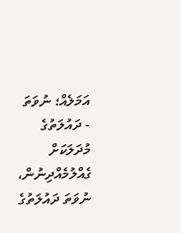އަމަލެއް؛ ނުވަތަ
- ދައުލަތުގެ މުދަލަކަށް ގެއްލުމެއްދިނުން، ނުވަތަ ދައުލަތުގެ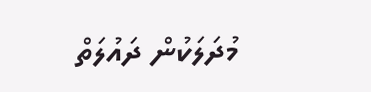މުދަލަކުން ދައުލަތް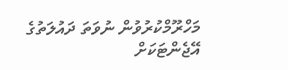މަހްރޫމްކުރުވުން ނުވަތަ ދައުލަތުގެ އޭޖެންޓަކަށް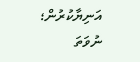އަނިޔާކުރުން؛ ނުވަތަ